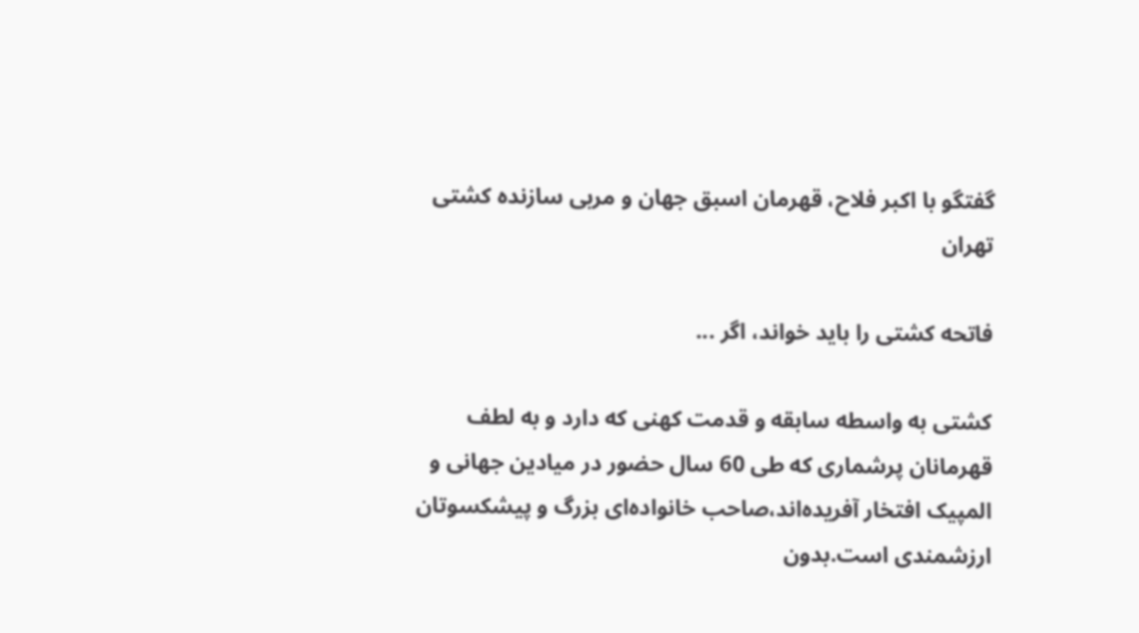گفتگو با اکبر فلاح، قهرمان اسبق جهان و مربی سازنده کشتی تهران

فاتحه کشتی را باید خواند، اگر ...

کشتی به واسطه سابقه و قدمت کهنی که دارد و به لطف قهرمانان پرشماری که طی 60 سال حضور در میادین جهانی و المپیک افتخار آفریده‌اند،صاحب خانواده‌ای بزرگ و پیشکسوتان ارزشمندی است.بدون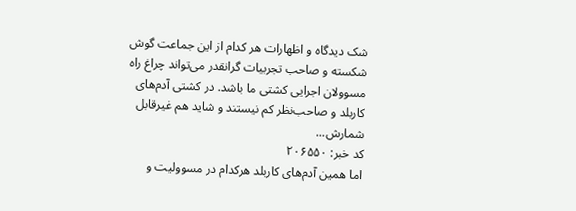شک دیدگاه و اظهارات هر کدام از این جماعت گوش شکسته و صاحب تجربیات گرانقدر می‌تواند چراغ راه مسوولان اجرایی کشتی ما باشد. در کشتی آدم‌های کاربلد و صاحب‌نظر کم نیستند و شاید هم غیرقابل شمارش...
کد خبر: ۲۰۶۵۵۰
اما همین آدم‌های کاربلد هرکدام در مسوولیت و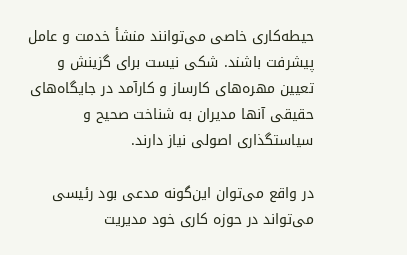حیطه‌کاری خاصی می‌توانند منشأ خدمت و عامل پیشرفت باشند. شکی نیست برای گزینش و تعیین مهره‌های کارساز و کارآمد در جایگاه‌های حقیقی آنها مدیران به شناخت صحیح و سیاستگذاری اصولی نیاز دارند.

در واقع می‌توان این‌گونه مدعی بود رئیسی می‌تواند در حوزه کاری خود مدیریت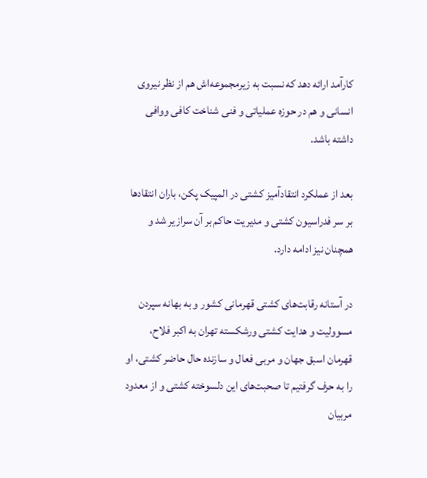کارآمد ارائه دهد که نسبت به زیرمجموعه‌اش هم از نظر نیروی انسانی و هم در حوزه عملیاتی و فنی شناخت کافی ووافی داشته باشد.

بعد از عملکرد انتقادآمیز کشتی در المپیک پکن، باران انتقادها بر سر فدراسیون کشتی و مدیریت حاکم بر آن سرازیر شد و همچنان نیز ادامه دارد.

در آستانه رقابت‌های کشتی قهرمانی کشور و به بهانه سپردن مسوولیت و هدایت کشتی ورشکسته تهران به اکبر فلاح، قهرمان اسبق جهان و مربی فعال و سازنده حال حاضر کشتی، او را به حرف گرفتیم تا صحبت‌های این دلسوخته کشتی و از معدود مربیان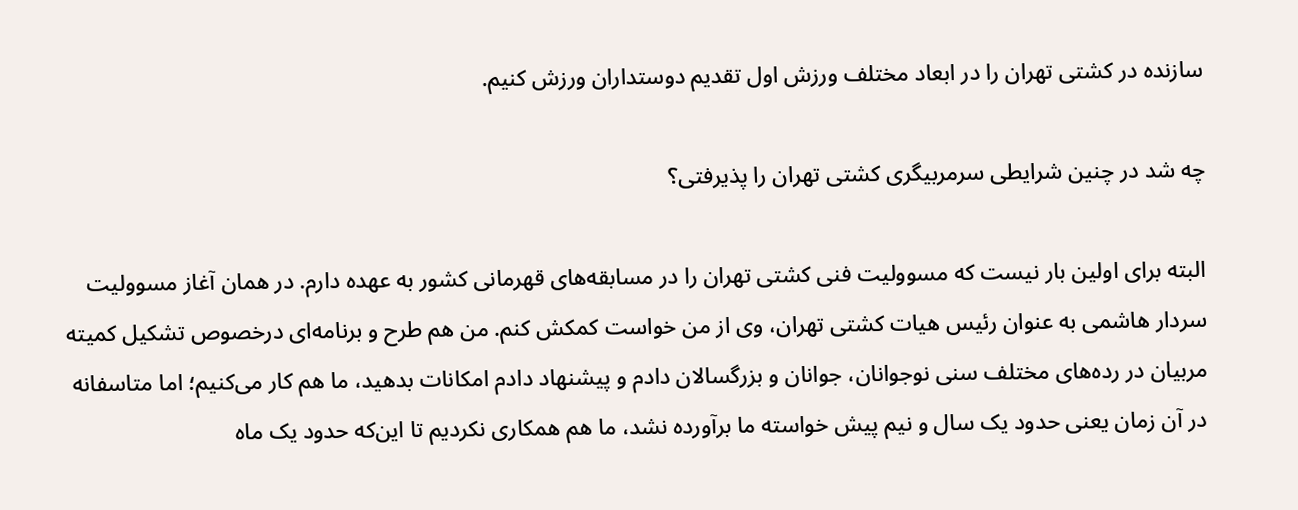سازنده در کشتی تهران را در ابعاد مختلف ورزش اول تقدیم دوستداران ورزش کنیم.

چه شد در چنین شرایطی سرمربیگری کشتی تهران را پذیرفتی؟

البته برای اولین بار نیست که مسوولیت فنی کشتی تهران را در مسابقه‌های قهرمانی کشور به عهده دارم. در همان آغاز مسوولیت سردار هاشمی به عنوان رئیس هیات کشتی تهران، وی از من خواست کمکش کنم. من هم طرح و برنامه‌ای درخصوص تشکیل کمیته مربیان در رده‌های مختلف سنی نوجوانان، جوانان و بزرگسالان دادم و پیشنهاد دادم امکانات بدهید، ما هم کار می‌کنیم؛ اما متاسفانه در آن زمان یعنی حدود یک سال و نیم پیش خواسته‌ ما برآورده نشد، ما هم همکاری نکردیم تا این‌که حدود یک ماه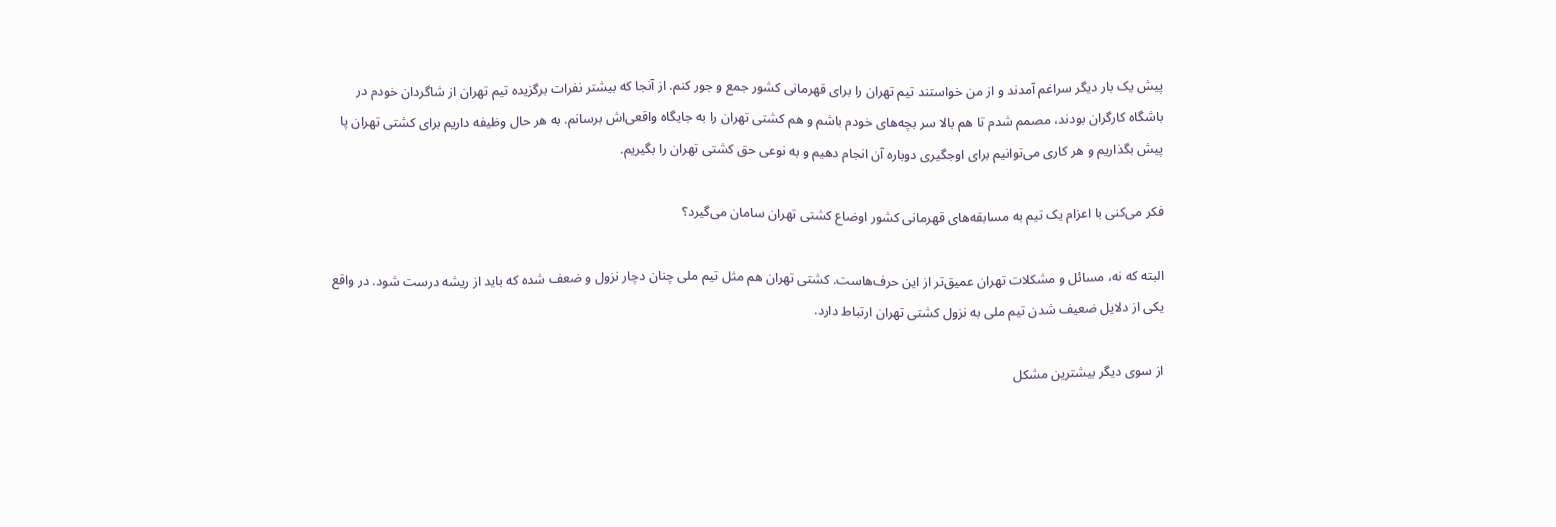پیش یک بار دیگر سراغم آمدند و از من خواستند تیم تهران را برای قهرمانی کشور جمع و جور کنم. از آنجا که بیشتر نفرات برگزیده تیم تهران از شاگردان خودم در باشگاه کارگران بودند، مصمم شدم تا هم بالا سر بچه‌های خودم باشم و هم کشتی تهران را به جایگاه واقعی‌اش برسانم. به هر حال وظیفه داریم برای کشتی تهران پا پیش بگذاریم و هر کاری می‌توانیم برای اوجگیری دوباره آن انجام دهیم و به نوعی حق کشتی تهران را بگیریم.

فکر می‌کنی با اعزام یک تیم به مسابقه‌های قهرمانی کشور اوضاع کشتی تهران سامان می‌گیرد؟

البته که نه، مسائل و مشکلات تهران عمیق‌تر از این حرف‌هاست. کشتی تهران هم مثل تیم ملی چنان دچار نزول و ضعف شده که باید از ریشه درست شود. در واقع یکی از دلایل ضعیف شدن تیم ملی به نزول کشتی تهران ارتباط دارد.

از سوی دیگر بیشترین مشکل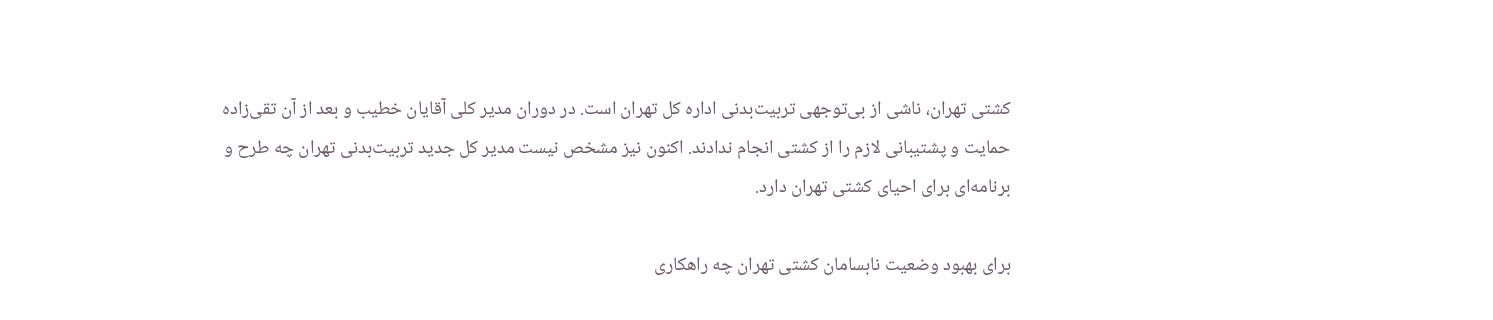کشتی تهران، ناشی از بی‌توجهی تربیت‌بدنی اداره کل تهران است. در دوران مدیر کلی آقایان خطیب و بعد از آن تقی‌زاده حمایت و پشتیبانی لازم را از کشتی انجام ندادند. اکنون نیز مشخص نیست مدیر کل جدید تربیت‌بدنی تهران چه طرح و برنامه‌ای برای احیای کشتی تهران دارد.

برای بهبود وضعیت نابسامان کشتی تهران چه راهکاری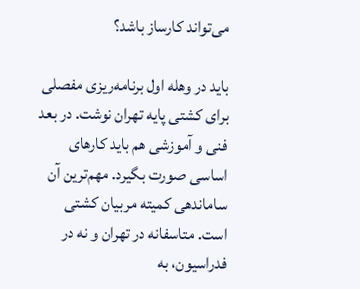می‌تواند کارساز باشد؟

باید در وهله اول برنامه‌ریزی مفصلی برای کشتی پایه تهران نوشت. در بعد فنی و آموزشی هم باید کارهای اساسی صورت بگیرد. مهم‌ترین آن ساماندهی کمیته مربیان کشتی است. متاسفانه در تهران و نه در فدراسیون، به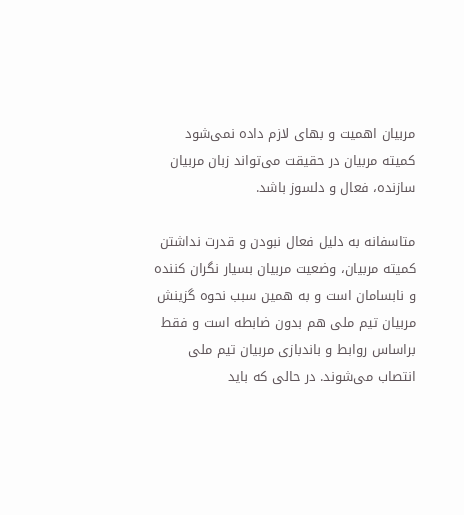مربیان اهمیت و بهای لازم داده نمی‌شود کمیته مربیان در حقیقت می‌تواند زبان مربیان سازنده، فعال و دلسوز باشد.

متاسفانه به دلیل فعال نبودن و قدرت نداشتن کمیته مربیان، وضعیت مربیان بسیار نگران کننده و نابسامان است و به همین سبب نحوه گزینش مربیان تیم ملی هم بدون ضابطه است و فقط براساس روابط و باندبازی مربیان تیم ملی انتصاب می‌شوند. در حالی که باید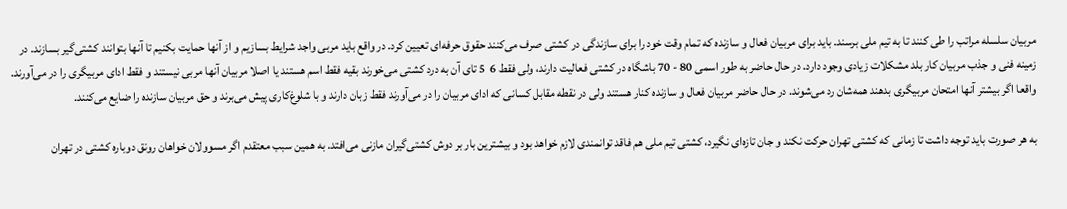مربیان سلسله مراتب را طی کنند تا به تیم ملی برسند. باید برای مربیان فعال و سازنده که تمام وقت خود را برای سازندگی در کشتی صرف می‌کنند حقوق حرفه‌ای تعیین کرد. در واقع باید مربی واجد شرایط بسازیم و از آنها حمایت بکنیم تا آنها بتوانند کشتی‌گیر بسازند. در زمینه فنی و جذب مربیان کار بلد مشکلات زیادی وجود دارد. در حال حاضر به طور اسمی 80 - 70 باشگاه در کشتی فعالیت دارند، ولی فقط 6  5 تای آن به درد کشتی می‌خورند بقیه فقط اسم هستند یا اصلا مربیان آنها مربی نیستند و فقط ادای مربیگری را در می‌آورند. واقعا اگر بیشتر آنها امتحان مربیگری بدهند همه‌شان رد می‌‌شوند. در حال حاضر مربیان فعال و سازنده کنار هستند ولی در نقطه مقابل کسانی که ادای مربیان را در می‌آورند فقط زبان دارند و با شلوغ‌کاری پیش می‌برند و حق مربیان سازنده را ضایع می‌کنند.

به هر صورت باید توجه داشت تا زمانی که کشتی تهران حرکت نکند و جان تازه‌ای نگیرد، کشتی تیم ملی هم فاقد توانمندی لازم خواهد بود و بیشترین بار بر دوش کشتی‌گیران مازنی می‌افتد. به همین سبب معتقدم اگر مسوولان خواهان رونق دوباره کشتی در تهران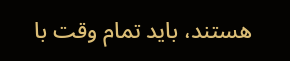هستند، باید تمام وقت با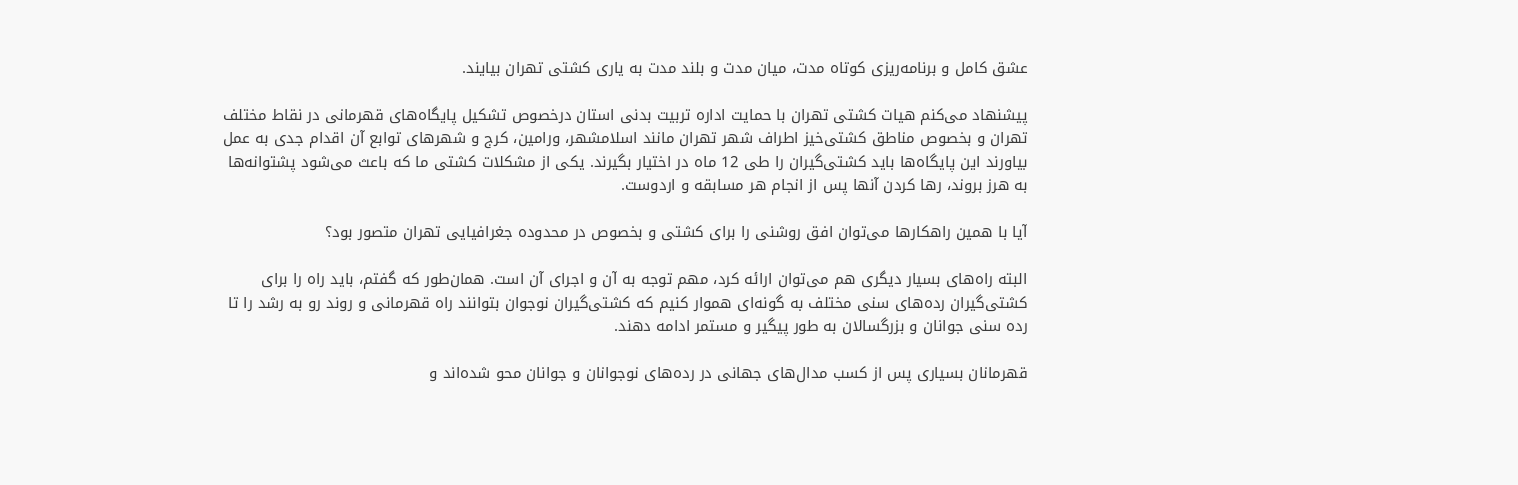عشق کامل و برنامه‌ریزی کوتاه مدت، میان مدت و بلند مدت به یاری کشتی تهران بیایند.

پیشنهاد می‌کنم هیات کشتی تهران با حمایت اداره تربیت بدنی استان درخصوص تشکیل پایگاه‌های قهرمانی در نقاط مختلف تهران و بخصوص مناطق کشتی‌خیز اطراف شهر تهران مانند اسلامشهر، ورامین، کرج و شهرهای توابع آن اقدام جدی به عمل بیاورند این پایگاه‌ها باید کشتی‌گیران را طی 12 ماه در اختیار بگیرند. یکی از مشکلات کشتی ما که باعث می‌شود پشتوانه‌ها به هرز بروند، رها کردن آنها پس از انجام هر مسابقه و اردوست.

آیا با همین راهکارها می‌توان افق روشنی را برای کشتی و بخصوص در محدوده جغرافیایی تهران متصور بود؟

البته راه‌های بسیار دیگری هم می‌توان ارائه کرد، مهم توجه به آن و اجرای آن است. همان‌طور که گفتم، باید راه را برای کشتی‌گیران رده‌های سنی مختلف به گونه‌ای هموار کنیم که کشتی‌گیران نوجوان بتوانند راه قهرمانی و روند رو به رشد را تا رده سنی جوانان و بزرگسالان به طور پیگیر و مستمر ادامه دهند.

قهرمانان بسیاری پس از کسب مدال‌های جهانی در رده‌های نوجوانان و جوانان محو شده‌اند و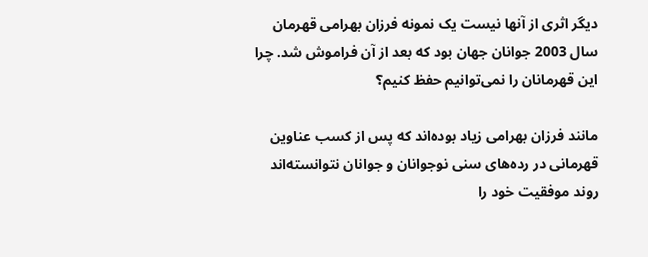دیگر اثری از آنها نیست یک نمونه فرزان بهرامی قهرمان سال 2003 جوانان جهان بود که بعد از آن فراموش شد. چرا این قهرمانان را نمی‌توانیم حفظ کنیم؟

مانند فرزان بهرامی زیاد بوده‌اند که پس از کسب عناوین قهرمانی در رده‌های سنی نوجوانان و جوانان نتوانسته‌اند روند موفقیت خود را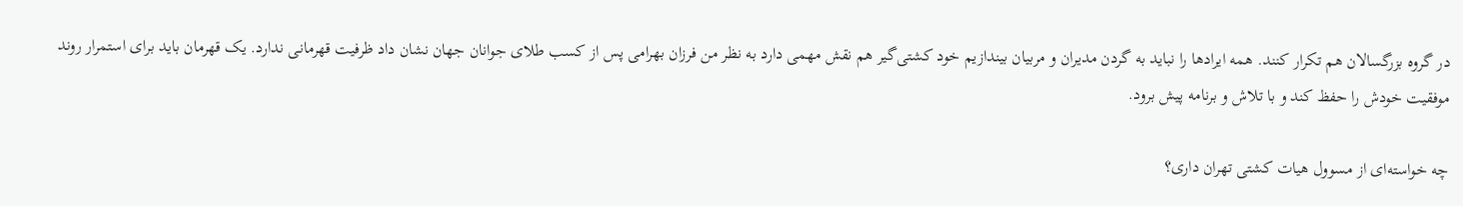در گروه بزرگسالان هم تکرار کنند. همه ایرادها را نباید به گردن مدیران و مربیان بیندازیم خود کشتی‌گیر هم نقش مهمی دارد به نظر من فرزان بهرامی پس از کسب طلای جوانان جهان نشان داد ظرفیت قهرمانی ندارد. یک قهرمان باید برای استمرار روند موفقیت خودش را حفظ کند و با تلاش و برنامه پیش برود.

چه خواسته‌ای از مسوول هیات کشتی تهران داری؟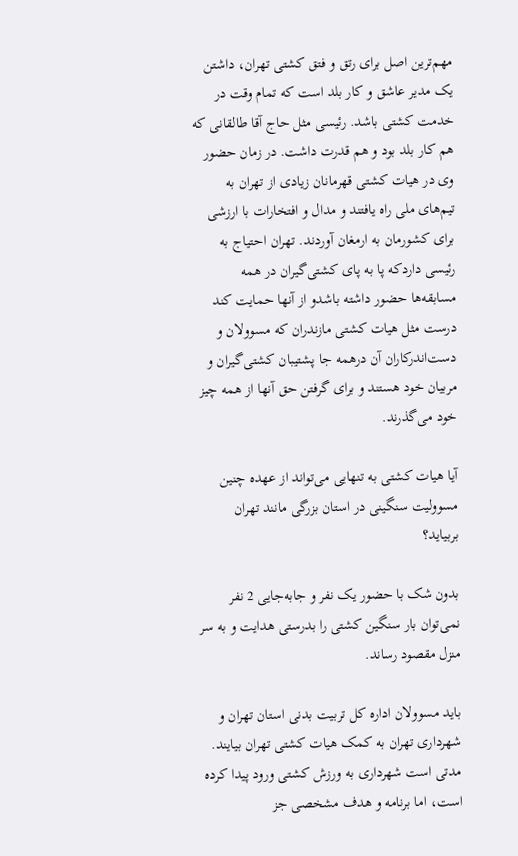مهم‌‌ترین اصل برای رتق و فتق کشتی تهران، داشتن یک مدیر عاشق و کار بلد است که تمام وقت در خدمت کشتی باشد. رئیسی مثل حاج آقا طالقانی که هم کار بلد بود و هم قدرت داشت. در زمان حضور وی در هیات کشتی قهرمانان زیادی از تهران به تیم‌های ملی راه یافتند و مدال و افتخارات با ارزشی برای کشورمان به ارمغان آوردند. تهران احتیاج به رئیسی داردکه پا به پای کشتی‌گیران در همه مسابقه‌ها حضور داشته باشدو از آنها حمایت کند درست مثل هیات کشتی مازندران که مسوولان و دست‌اندرکاران آن درهمه جا پشتیبان کشتی‌گیران و مربیان خود هستند و برای گرفتن حق آنها از همه چیز خود می‌گذرند.

آیا هیات کشتی به تنهایی می‌تواند از عهده چنین مسوولیت سنگینی در استان بزرگی مانند تهران بربیاید؟

بدون شک با حضور یک نفر و جابه‌جایی 2 نفر نمی‌توان بار سنگین کشتی را بدرستی هدایت و به سر منزل مقصود رساند.

باید مسوولان اداره کل تربیت بدنی استان تهران و شهرداری تهران به کمک هیات کشتی تهران بیایند. مدتی است شهرداری به ورزش کشتی ورود پیدا کرده است، اما برنامه و هدف مشخصی جز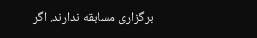برگزاری مسابقه ندارند. اگر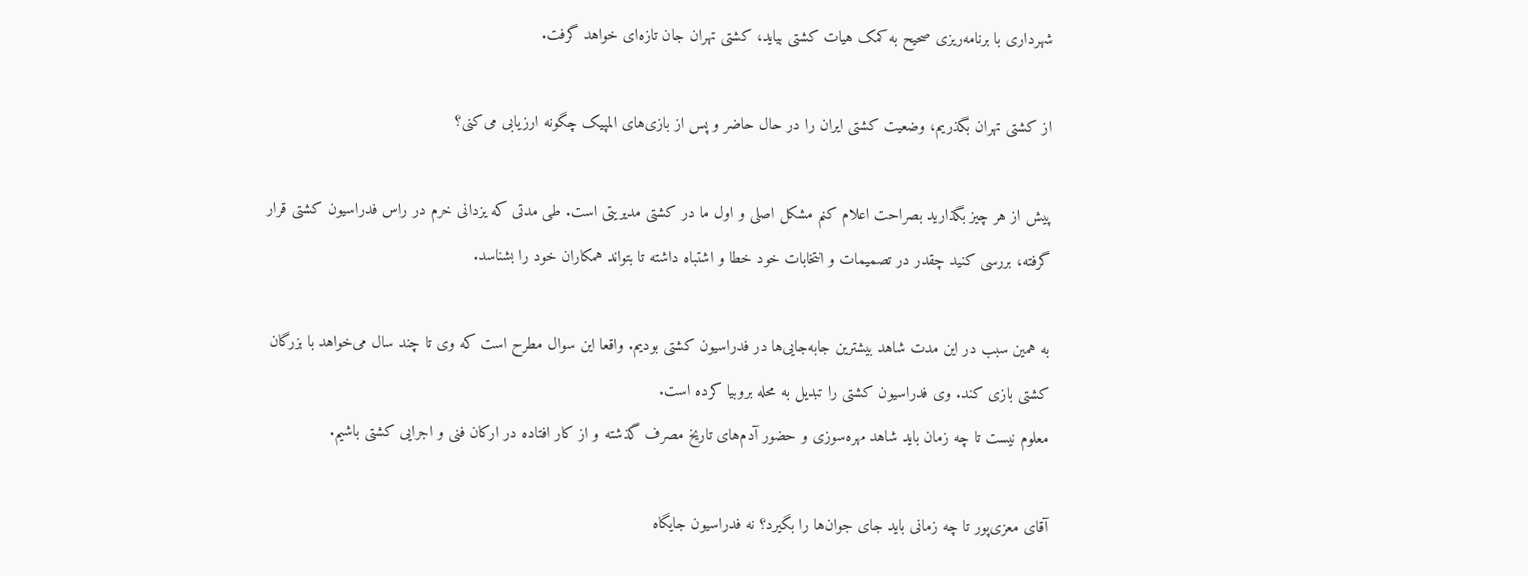شهرداری با برنامه‌ریزی صحیح به کمک هیات کشتی بیاید، کشتی تهران جان تازه‌ای خواهد گرفت.

از کشتی تهران بگذریم، وضعیت کشتی ایران را در حال حاضر و پس از بازی‌های المپیک چگونه ارزیابی می‌کنی؟

پیش از هر چیز بگذارید بصراحت اعلام کنم مشکل اصلی و اول ما در کشتی مدیریتی است. طی مدتی که یزدانی خرم در راس فدراسیون کشتی قرار گرفته، بررسی کنید چقدر در تصمیمات و انتخابات خود خطا و اشتباه داشته تا بتواند همکاران خود را بشناسد.

به همین سبب در این مدت شاهد بیشترین جابه‌جایی‌ها در فدراسیون کشتی بودیم. واقعا این سوال مطرح است که وی تا چند سال می‌خواهد با بزرگان کشتی بازی کند. وی فدراسیون کشتی را تبدیل به محله بروبیا کرده است.
معلوم نیست تا چه زمان باید شاهد مهره‌سوزی و حضور آدم‌های تاریخ مصرف گذشته و از کار افتاده در ارکان فنی و اجرایی کشتی باشیم.

آقای معزی‌پور تا چه زمانی باید جای جوان‌ها را بگیرد؟ نه فدراسیون جایگاه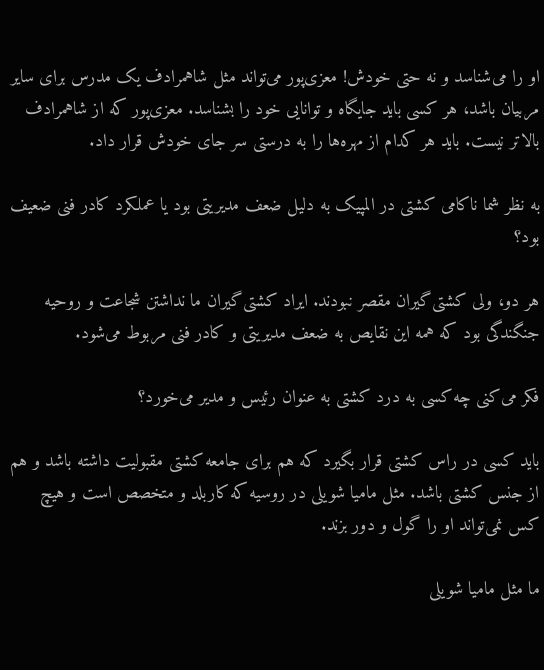او را می‌شناسد و نه حتی خودش! معزی‌پور می‌تواند مثل شاهمرادف یک مدرس برای سایر مربیان باشد، هر کسی باید جایگاه و توانایی خود را بشناسد. معزی‌پور که از شاهمرادف بالاتر نیست. باید هر کدام از مهره‌ها را به درستی سر جای خودش قرار داد.

به نظر شما ناکامی کشتی در المپیک به دلیل ضعف مدیریتی بود یا عملکرد کادر فنی ضعیف بود؟

هر دو، ولی کشتی‌گیران مقصر نبودند. ایراد کشتی‌گیران ما نداشتن شجاعت و روحیه جنگندگی بود که همه این نقایص به ضعف مدیریتی و کادر فنی مربوط می‌شود.

فکر می‌کنی چه کسی به درد کشتی به عنوان رئیس و مدیر می‌خورد؟

باید کسی در راس کشتی‌ قرار بگیرد که هم برای جامعه کشتی مقبولیت داشته باشد و هم از جنس کشتی باشد. مثل مامیا شویلی در روسیه که کاربلد و متخصص است و هیچ کس نمی‌تواند او را گول و دور بزند.

ما مثل مامیا شویلی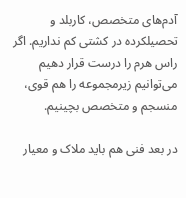آدم‌های متخصص، کاربلد و تحصیلکرده در کشتی کم نداریم. اگر راس هرم را درست قرار دهیم می‌توانیم زیرمجموعه را هم قوی، منسجم و متخصص بچینیم.

در بعد فنی هم باید ملاک و معیار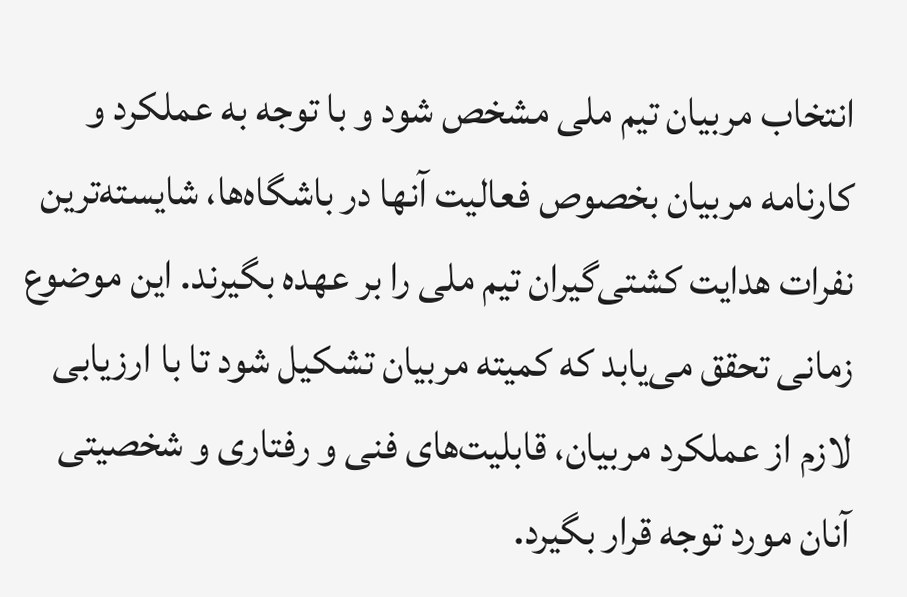انتخاب مربیان تیم ملی مشخص شود و با توجه به عملکرد و کارنامه مربیان بخصوص فعالیت آنها در باشگاه‌ها، شایسته‌ترین نفرات هدایت کشتی‌گیران تیم ملی را بر عهده بگیرند. این موضوع زمانی تحقق می‌یابد که کمیته مربیان تشکیل شود تا با ارزیابی لازم از عملکرد مربیان، قابلیت‌های فنی و رفتاری و شخصیتی آنان مورد توجه قرار بگیرد.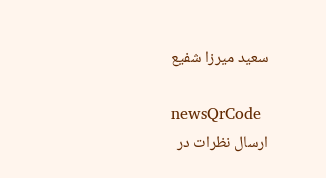سعید میرزا شفیع‌

newsQrCode
ارسال نظرات در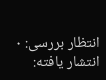انتظار بررسی: ۰ انتشار یافته: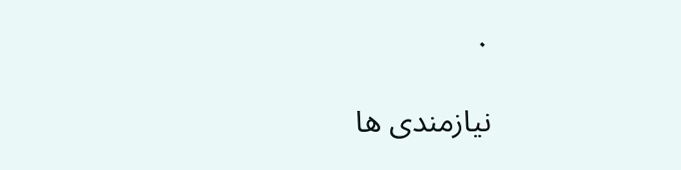۰

نیازمندی ها